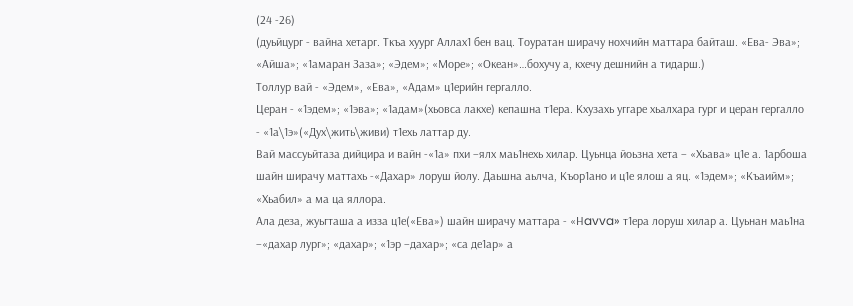(24 -26)
(дуьйцург - вайна хетарг. Ткъа хуург Аллах1 бен вац. Тоуратан ширачу нохчийн маттара байташ. «Ева- Эва»; «Айша»; «1амаран Заза»; «Эдем»; «Море»; «Океан»…бохучу а, кхечу дешнийн а тидарш.)
Толлур вай - «Эдем», «Ева», «Адам» ц1ерийн гергалло.
Церан - «1эдем»; «1эва»; «1адам»(хьовса лакхе) кепашна т1ера. Кхузахь уггаре хьалхара гург и церан гергалло - «1а\1э»(«Дух\жить\живи) т1ехь латтар ду.
Вай массуьйтаза дийцира и вайн -«1а» пхи –ялх маь1нехь хилар. Цуьнца йоьзна хета – «Хьава» ц1е а. 1арбоша шайн ширачу маттахь -«Дахар» лоруш йолу. Даьшна аьлча, Къор1ано и ц1е ялош а яц. «1эдем»; «Къаийм»; «Хьабил» а ма ца яллора.
Ала деза, жуьгташа а изза ц1е(«Ева») шайн ширачу маттара - «Нavva» т1ера лоруш хилар а. Цуьнан маь1на –«дахар лург»; «дахар»; «1эр –дахар»; «са де1ар» а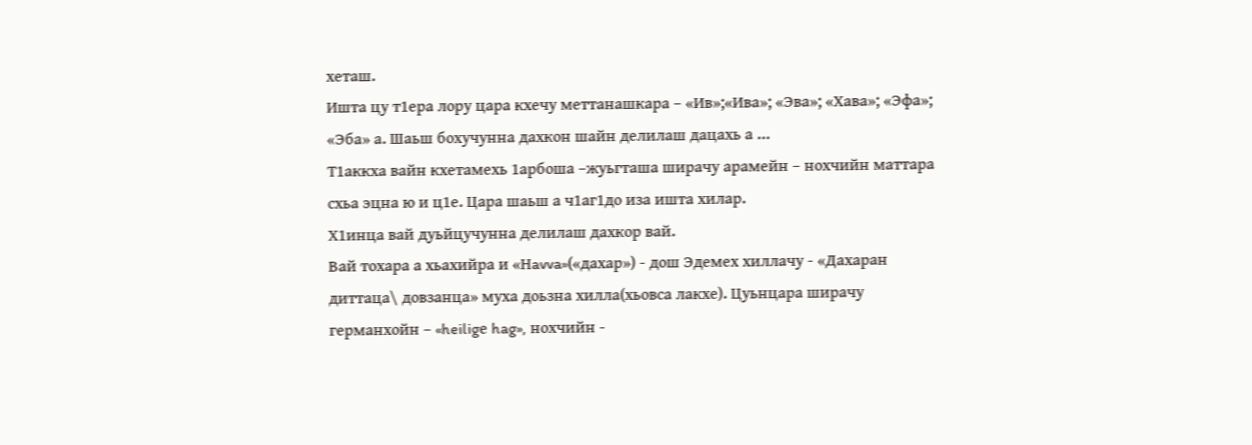хеташ.
Ишта цу т1ера лору цара кхечу меттанашкара – «Ив»;«Ива»; «Эва»; «Хава»; «Эфа»; «Эба» а. Шаьш бохучунна дахкон шайн делилаш дацахь а …
Т1аккха вайн кхетамехь 1арбоша –жуьгташа ширачу арамейн – нохчийн маттара схьа эцна ю и ц1е. Цара шаьш а ч1аг1до иза ишта хилар.
Х1инца вай дуьйцучунна делилаш дахкор вай.
Вай тохара а хьахийра и «Нavva»(«дахар») - дош Эдемех хиллачу - «Дахаран диттаца\ довзанца» муха доьзна хилла(хьовса лакхе). Цуьнцара ширачу германхойн – «heiligе hag», нохчийн -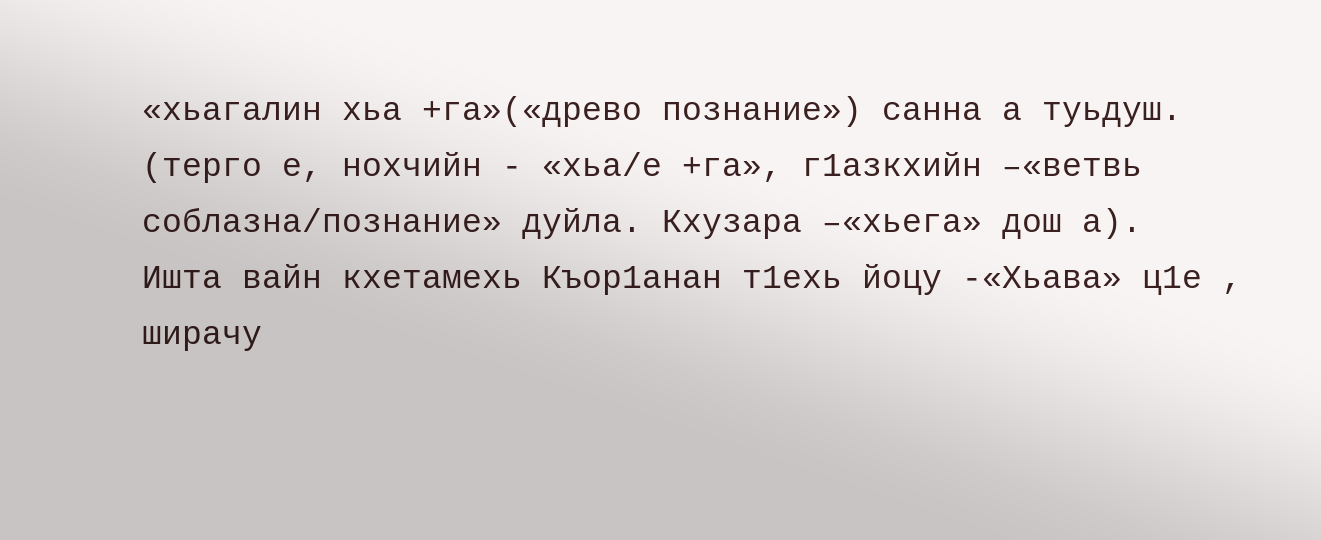«хьагалин хьа +га»(«древо познание») санна а туьдуш.
(терго е, нохчийн - «хьа/е +га», г1азкхийн –«ветвь соблазна/познание» дуйла. Кхузара –«хьега» дош а).
Ишта вайн кхетамехь Къор1анан т1ехь йоцу -«Хьава» ц1е , ширачу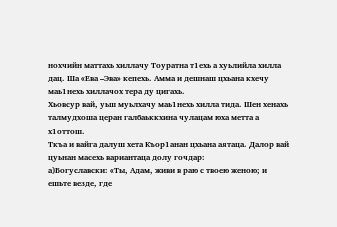нохчийн маттахь хиллачу Тоуратна т1ехь а хуьлийла хилла дац. Ша «Ева –Эва» кепехь. Амма и дешнаш цхьана кхечу маь1нехь хиллачох тера ду цигахь.
Хьовсур вай, уьш муьлхачу маь1нехь хилла тида. Шен хенахь талмудхоша церан галбаьккхина чулацам юха метта а х1оттош.
Ткъа и вайга далуш хета Къор1анан цхьана аятаца. Далор вай цуьнан масехь вариантаца долу гочдар:
а)Богуславски: «Ты, Адам, живи в раю с твоею женою; и ешьте везде, где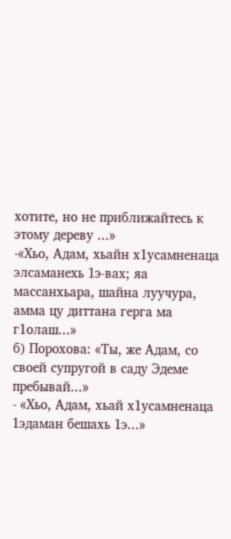хотите, но не приближайтесь к этому дереву ...»
-«Хьо, Адам, хьайн х1усамненаца элсаманехь 1э-вах; яа массанхьара, шайна луучура, амма цу диттана герга ма г1олаш...»
б) Порохова: «Ты, же Адам, со своей супругой в саду Эдеме пребывай...»
- «Хьо, Адам, хьай х1усамненаца 1эдаман бешахь 1э...»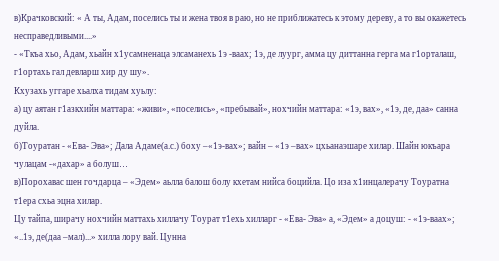в)Крачковский: « А ты, Адам, поселись ты и жена твоя в раю, но не приближатесь к этому дереву, а то вы окажетесь несправедливыми....»
- «Ткъа хьо, Адам, хьайн х1усамненаца элсаманехь 1э -ваах; 1э, де луург, амма цу диттанна герга ма г1орталаш, г1ортахь гал девларш хир ду шу».
Кхузахь уггаре хьалха тидам хуьлу:
а) цу аятан г1азкхийн маттара: «живи», «поселись», «пребывай», нохчийн маттара: «1э, вах», «1э, де, даа» санна дуйла.
б)Тоуратан - «Ева- Эва»; Дала Адаме(а.с.) боху –«1э-вах»; вайн – «1э –вах» цхьанаэшаре хилар. Шайн юкъара чулацам -«дахар» а болуш…
в)Порохавас шен гочдарца – «Эдем» аьлла балош болу кхетам нийса боцийла. Цо иза х1инцалерачу Тоуратна т1ера схьа эцна хилар.
Цу тайпа, ширачу нохчийн маттахь хиллачу Тоурат т1ехь хилларг - «Ева- Эва» а, «Эдем» а доцуш: - «1э-ваах»; «..1э, де(даа –мал)...» хилла лору вай. Цунна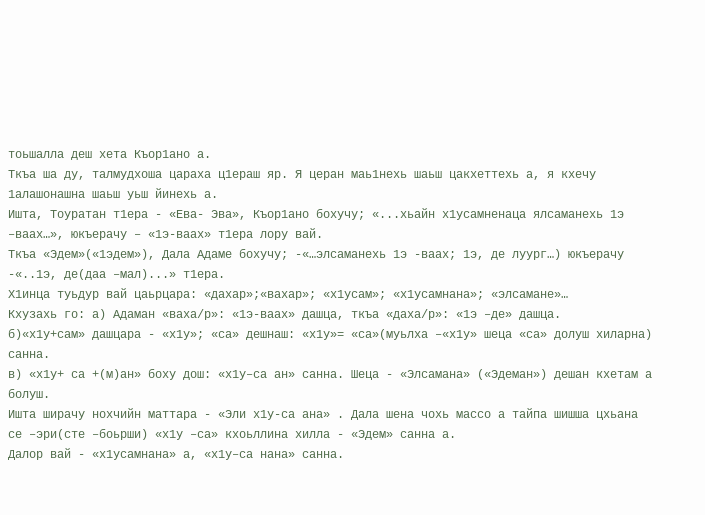тоьшалла деш хета Къор1ано а.
Ткъа ша ду, талмудхоша цараха ц1ераш яр. Я церан маь1нехь шаьш цакхеттехь а, я кхечу 1алашонашна шаьш уьш йинехь а.
Ишта, Тоуратан т1ера - «Ева- Эва», Къор1ано бохучу; «...хьайн х1усамненаца ялсаманехь 1э –ваах…», юкъерачу – «1э-ваах» т1ера лору вай.
Ткъа «Эдем»(«1эдем»), Дала Адаме бохучу; -«…элсаманехь 1э -ваах; 1э, де луург…) юкъерачу -«..1э, де(даа –мал)...» т1ера.
Х1инца туьдур вай цаьрцара: «дахар»;«вахар»; «х1усам»; «х1усамнана»; «элсамане»…
Кхузахь го: а) Адаман «ваха/р»: «1э-ваах» дашца, ткъа «даха/р»: «1э –де» дашца.
б)«х1у+сам» дашцара - «х1у»; «са» дешнаш: «х1у»= «са»(муьлха –«х1у» шеца «са» долуш хиларна) санна.
в) «х1у+ са +(м)ан» боху дош: «х1у–са ан» санна. Шеца - «Элсамана» («Эдеман») дешан кхетам а болуш.
Ишта ширачу нохчийн маттара - «Эли х1у-са ана» . Дала шена чохь массо а тайпа шишша цхьана се –эри(сте –боьрши) «х1у –са» кхоьллина хилла - «Эдем» санна а.
Далор вай - «х1усамнана» а, «х1у–са нана» санна.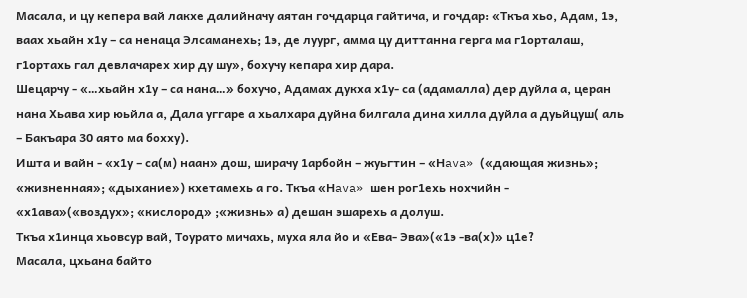Масала, и цу кепера вай лакхе далийначу аятан гочдарца гайтича, и гочдар: «Ткъа хьо, Адам, 1э, ваах хьайн х1у – са ненаца Элсаманехь; 1э, де луург, амма цу диттанна герга ма г1орталаш, г1ортахь гал девлачарех хир ду шу», бохучу кепара хир дара.
Шецарчу - «…хьайн х1у – са нана…» бохучо, Адамах дукха х1у- са (адамалла) дер дуйла а, церан нана Хьава хир юьйла а, Дала уггаре а хьалхара дуйна билгала дина хилла дуйла а дуьйцуш( аль – Бакъара 30 аято ма бохху).
Ишта и вайн - «х1у – са(м) наан» дош, ширачу 1арбойн – жуьгтин – «Нava» («дающая жизнь»; «жизненная»; «дыхание») кхетамехь а го. Ткъа «Нava» шен рог1ехь нохчийн - «х1ава»(«воздух»; «кислород» ;«жизнь» а) дешан эшарехь а долуш.
Ткъа х1инца хьовсур вай, Тоурато мичахь, муха яла йо и «Ева- Эва»(«1э -ва(х)» ц1е?
Масала, цхьана байто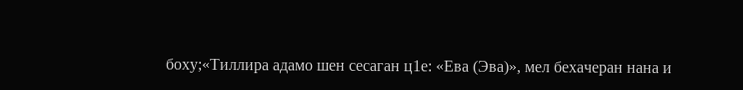боху;«Тиллира адамо шен сесаган ц1е: «Ева (Эва)», мел бехачеран нана и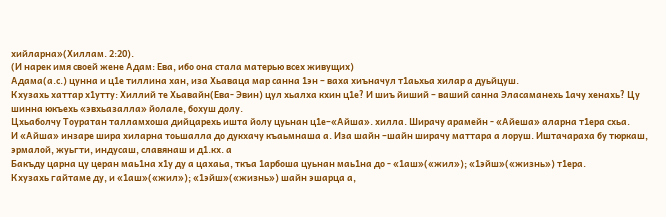хийларна»(Хиллам. 2:20).
(И нарек имя своей жене Адам: Ева, ибо она стала матерью всех живущих)
Адама(а.с.) цунна и ц1е тиллина хан, иза Хьаваца мар санна 1эн – ваха хиъначул т1аьхьа хилар а дуьйцуш.
Кхузахь хаттар х1утту: Хиллий те Хьавайн(Ева- Эвин) цул хьалха кхин ц1е? И шиъ йиший – ваший санна Эласаманехь 1ачу хенахь? Цу шинна юкъехь «эвхьазалла» йолале, бохуш долу.
Цхьаболчу Тоуратан талламхоша дийцарехь ишта йолу цуьнан ц1е–«Айша». хилла. Ширачу арамейн - «Айеша» аларна т1ера схьа.
И «Айша» инзаре шира хиларна тоьшалла до дукхачу къаьмнаша а. Иза шайн –шайн ширачу маттара а лоруш. Иштачараха бу тюркаш, эрмалой, жуьгти, индусаш, славянаш и д1.кх. а
Бакъду царна цу церан маь1на х1у ду а цахаьа, ткъа 1арбоша цуьнан маь1на до - «1аш»(«жил»); «1эйш»(«жизнь») т1ера.
Кхузахь гайтаме ду, и «1аш»(«жил»); «1эйш»(«жизнь») шайн эшарца а,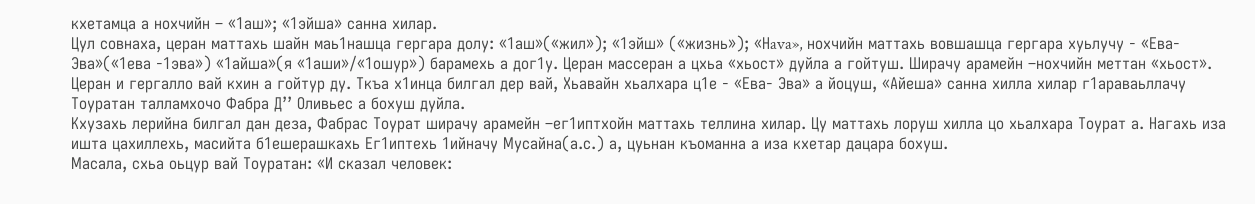кхетамца а нохчийн – «1аш»; «1эйша» санна хилар.
Цул совнаха, церан маттахь шайн маь1нашца гергара долу: «1аш»(«жил»); «1эйш» («жизнь»); «Нava», нохчийн маттахь вовшашца гергара хуьлучу - «Ева-Эва»(«1ева -1эва») «1айша»(я «1аши»/«1ошур») барамехь а дог1у. Церан массеран а цхьа «хьост» дуйла а гойтуш. Ширачу арамейн –нохчийн меттан «хьост».
Церан и гергалло вай кхин а гойтур ду. Ткъа х1инца билгал дер вай, Хьавайн хьалхара ц1е - «Ева- Эва» а йоцуш, «Айеша» санна хилла хилар г1араваьллачу Тоуратан талламхочо Фабра Д’’ Оливьес а бохуш дуйла.
Кхузахь лерийна билгал дан деза, Фабрас Тоурат ширачу арамейн –ег1иптхойн маттахь теллина хилар. Цу маттахь лоруш хилла цо хьалхара Тоурат а. Нагахь иза ишта цахиллехь, масийта б1ешерашкахь Ег1иптехь 1ийначу Мусайна(а.с.) а, цуьнан къоманна а иза кхетар дацара бохуш.
Масала, схьа оьцур вай Тоуратан: «И сказал человек: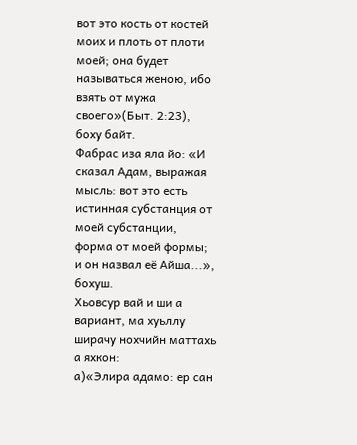вот это кость от костей моих и плоть от плоти моей; она будет называться женою, ибо взять от мужа своего»(Быт. 2:23), боху байт.
Фабрас иза яла йо: «И сказал Адам, выражая мысль: вот это есть истинная субстанция от моей субстанции, форма от моей формы; и он назвал её Айша...», бохуш.
Хьовсур вай и ши а вариант, ма хуьллу ширачу нохчийн маттахь а яхкон:
а)«Элира адамо: ер сан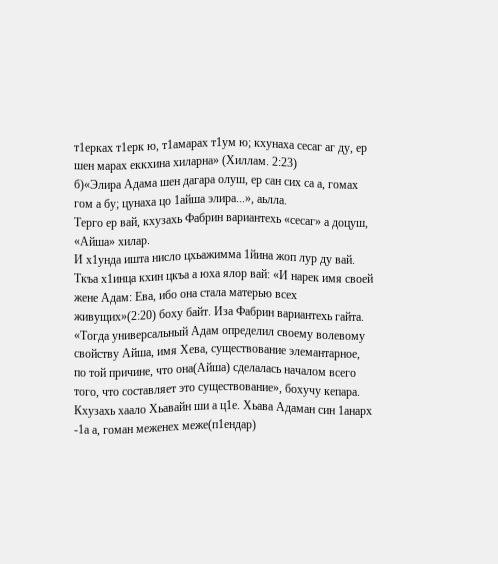т1ерках т1ерк ю, т1амарах т1ум ю; кхунаха сесаг аг ду, ер шен марах еккхина хиларна» (Хиллам. 2:23)
б)«Элира Адама шен дагара олуш, ер сан сих са а, гомах гом а бу; цунаха цо 1айша элира...», аьлла.
Терго ер вай, кхузахь Фабрин вариантехь «сесаг» а доцуш, «Айша» хилар.
И х1унда ишта нисло цхьажимма 1йина жоп лур ду вай.
Ткъа х1инца кхин цкъа а юха ялор вай: «И нарек имя своей жене Адам: Ева, ибо она стала матерью всех живущих»(2:20) боху байт. Иза Фабрин вариантехь гайта.
«Тогда универсальный Адам определил своему волевому свойству Айша, имя Хева, существование элемантарное, по той причине, что она(Айша) сделалась началом всего того, что составляет это существование», бохучу кепара.
Кхузахь хаало Хьавайн ши а ц1е. Хьава Адаман син 1анарх -1а а, гоман меженех меже(п1ендар)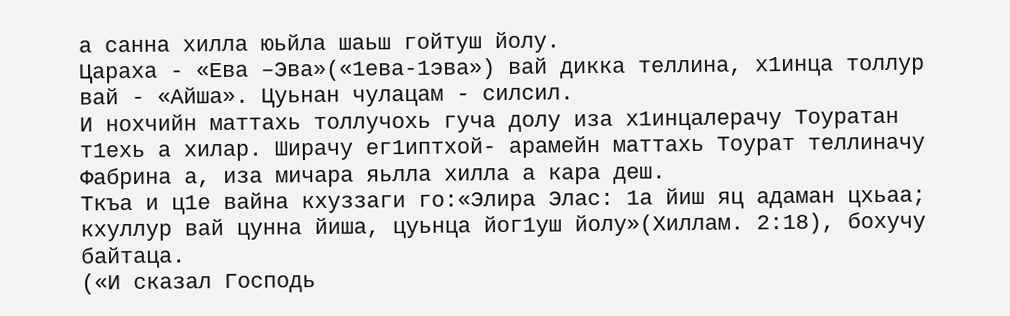а санна хилла юьйла шаьш гойтуш йолу.
Цараха - «Ева –Эва»(«1ева-1эва») вай дикка теллина, х1инца толлур вай - «Айша». Цуьнан чулацам - силсил.
И нохчийн маттахь толлучохь гуча долу иза х1инцалерачу Тоуратан т1ехь а хилар. Ширачу ег1иптхой- арамейн маттахь Тоурат теллиначу Фабрина а, иза мичара яьлла хилла а кара деш.
Ткъа и ц1е вайна кхуззаги го:«Элира Элас: 1а йиш яц адаман цхьаа; кхуллур вай цунна йиша, цуьнца йог1уш йолу»(Хиллам. 2:18), бохучу байтаца.
(«И сказал Господь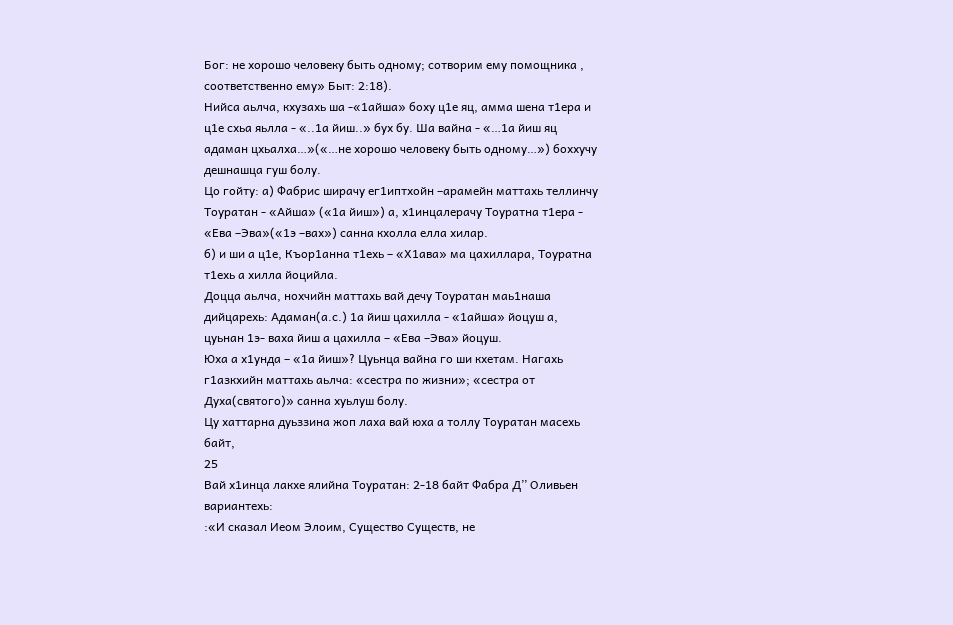Бог: не хорошо человеку быть одному; сотворим ему помощника , соответственно ему» Быт: 2:18).
Нийса аьлча, кхузахь ша -«1айша» боху ц1е яц, амма шена т1ера и ц1е схьа яьлла - «..1а йиш..» бух бу. Ша вайна - «…1а йиш яц адаман цхьалха…»(«…не хорошо человеку быть одному…») боххучу дешнашца гуш болу.
Цо гойту: а) Фабрис ширачу ег1иптхойн –арамейн маттахь теллинчу Тоуратан - «Айша» («1а йиш») а, х1инцалерачу Тоуратна т1ера - «Ева –Эва»(«1э –вах») санна кхолла елла хилар.
б) и ши а ц1е, Къор1анна т1ехь – «Х1ава» ма цахиллара, Тоуратна т1ехь а хилла йоцийла.
Доцца аьлча, нохчийн маттахь вай дечу Тоуратан маь1наша дийцарехь: Адаман(а.с.) 1а йиш цахилла - «1айша» йоцуш а, цуьнан 1э- ваха йиш а цахилла – «Ева –Эва» йоцуш.
Юха а х1унда – «1а йиш»? Цуьнца вайна го ши кхетам. Нагахь г1азкхийн маттахь аьлча: «сестра по жизни»; «сестра от Духа(святого)» санна хуьлуш болу.
Цу хаттарна дуьззина жоп лаха вай юха а толлу Тоуратан масехь байт,
25
Вай х1инца лакхе ялийна Тоуратан: 2-18 байт Фабра Д’’ Оливьен вариантехь:
:«И сказал Иеом Элоим, Существо Существ, не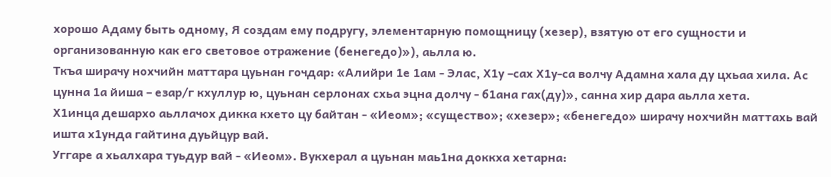хорошо Адаму быть одному, Я создам ему подругу, элементарную помощницу (хезер), взятую от его сущности и организованную как его световое отражение (бенегедо)»), аьлла ю.
Ткъа ширачу нохчийн маттара цуьнан гочдар: «Алийри 1е 1ам - Элас, Х1у –сах Х1у-са волчу Адамна хала ду цхьаа хила. Ас цунна 1а йиша – езар/г кхуллур ю, цуьнан серлонах схьа эцна долчу - б1ана гах(ду)», санна хир дара аьлла хета.
Х1инца дешархо аьллачох дикка кхето цу байтан - «Иеом»; «существо»; «хезер»; «бенегедо» ширачу нохчийн маттахь вай ишта х1унда гайтина дуьйцур вай.
Уггаре а хьалхара туьдур вай - «Иеом». Вукхерал а цуьнан маь1на доккха хетарна: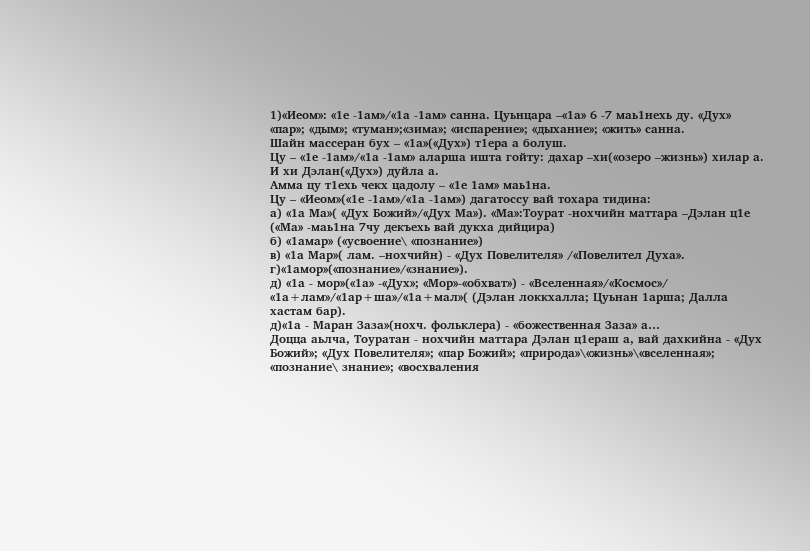1)«Иеом»: «1е -1ам»/«1а -1ам» санна. Цуьнцара –«1а» 6 -7 маь1нехь ду. «Дух» «пар»; «дым»; «туман»;«зима»; «испарение»; «дыхание»; «жить» санна.
Шайн массеран бух – «1а»(«Дух») т1ера а болуш.
Цу – «1е -1ам»/«1а -1ам» аларша ишта гойту: дахар –хи(«озеро –жизнь») хилар а. И хи Дэлан(«Дух») дуйла а.
Амма цу т1ехь чекх цадолу – «1е 1ам» маь1на.
Цу – «Иеом»(«1е -1ам»/«1а -1ам») дагатоссу вай тохара тидина:
а) «1а Ма»( «Дух Божий»/«Дух Ма»). «Ма»:Тоурат -нохчийн маттара –Дэлан ц1е («Ма» -маь1на 7чу декъехь вай дукха дийцира)
б) «1амар» («усвоение\ «познание»)
в) «1а Мар»( лам. –нохчийн) - «Дух Повелителя» /«Повелител Духа».
г)«1амор»(«познание»/«знание»).
д) «1а - мор»(«1а» -«Дух»; «Мор»-«обхват») - «Вселенная»/«Космос»/
«1а+лам»/«1ар+ша»/«1а+мал»( (Дэлан локкхалла; Цуьнан 1арша; Далла хастам бар).
д)«1а - Маран Заза»(нохч. фольклера) - «божественная Заза» а…
Доцца аьлча, Тоуратан - нохчийн маттара Дэлан ц1ераш а, вай дахкийна - «Дух Божий»; «Дух Повелителя»; «пар Божий»; «природа»\«жизнь»\«вселенная»; «познание\ знание»; «восхваления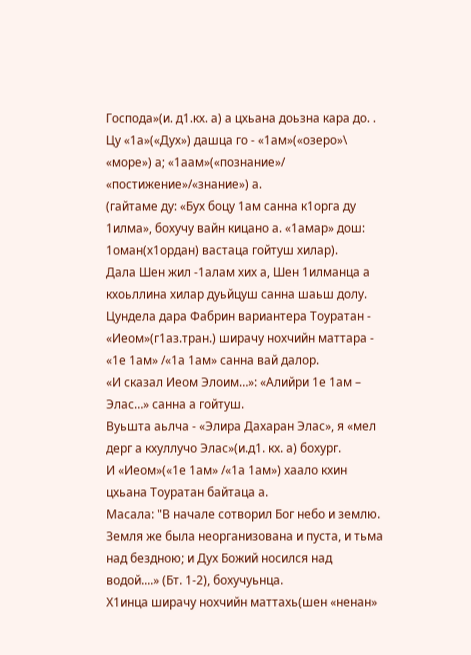Господа»(и. д1.кх. а) а цхьана доьзна кара до. .
Цу «1а»(«Дух») дашца го - «1ам»(«озеро»\ «море») а; «1аам»(«познание»/ «постижение»/«знание») а.
(гайтаме ду: «Бух боцу 1ам санна к1орга ду 1илма», бохучу вайн кицано а. «1амар» дош: 1оман(х1ордан) вастаца гойтуш хилар).
Дала Шен жил -1алам хих а, Шен 1илманца а кхоьллина хилар дуьйцуш санна шаьш долу.
Цундела дара Фабрин вариантера Тоуратан - «Иеом»(г1аз.тран.) ширачу нохчийн маттара - «1е 1ам» /«1а 1ам» санна вай далор.
«И сказал Иеом Элоим…»: «Алийри 1е 1ам – Элас…» санна а гойтуш.
Вуьшта аьлча - «Элира Дахаран Элас», я «мел дерг а кхуллучо Элас»(и.д1. кх. а) бохург.
И «Иеом»(«1е 1ам» /«1а 1ам») хаало кхин цхьана Тоуратан байтаца а.
Масала: "В начале сотворил Бог небо и землю. Земля же была неорганизована и пуста, и тьма над бездною; и Дух Божий носился над водой....» (Бт. 1-2), бохучуьнца.
Х1инца ширачу нохчийн маттахь(шен «ненан»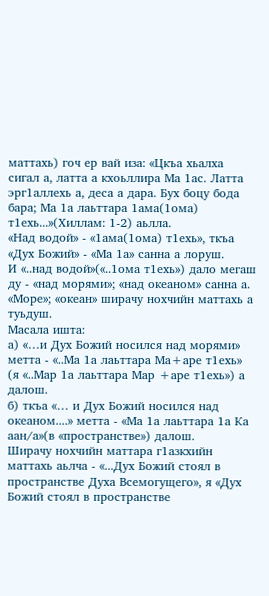маттахь) гоч ер вай иза: «Цкъа хьалха сигал а, латта а кхоьллира Ма 1ас. Латта эрг1аллехь а, деса а дара. Бух боцу бода бара; Ма 1а лаьттара 1ама(1ома) т1ехь...»(Хиллам: 1-2) аьлла.
«Над водой» - «1ама(1ома) т1ехь», ткъа «Дух Божий» - «Ма 1а» санна а лоруш.
И «..над водой»(«..1ома т1ехь») дало мегаш ду - «над морями»; «над океаном» санна а. «Море»; «океан» ширачу нохчийн маттахь а туьдуш.
Масала ишта:
а) «…и Дух Божий носился над морями» метта - «..Ма 1а лаьттара Ма+аре т1ехь» (я «..Мар 1а лаьттара Мар +аре т1ехь») а далош.
б) ткъа «… и Дух Божий носился над океаном....» метта - «Ма 1а лаьттара 1а Ка аан/а»(в «пространстве») далош.
Ширачу нохчийн маттара г1азкхийн маттахь аьлча - «...Дух Божий стоял в пространстве Духа Всемогущего», я «Дух Божий стоял в пространстве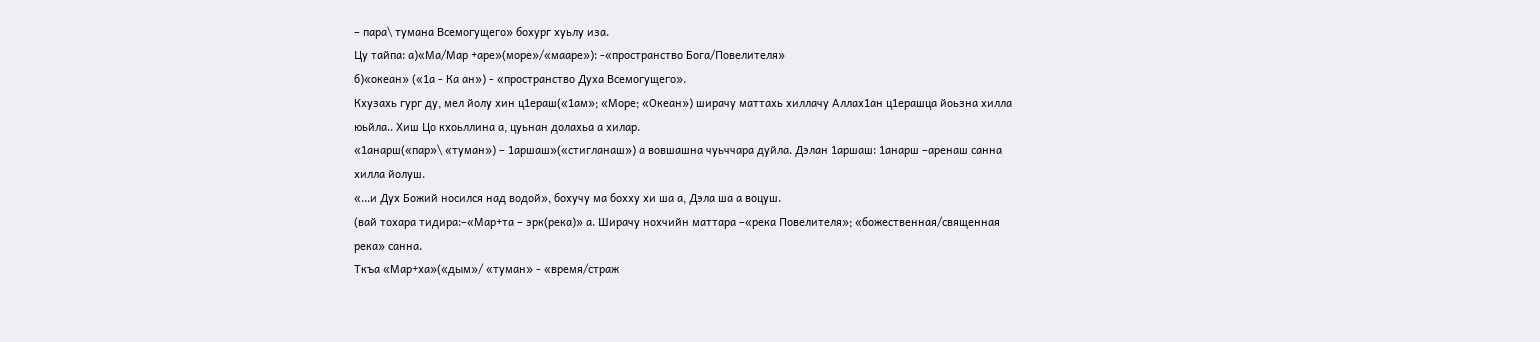– пара\ тумана Всемогущего» бохург хуьлу иза.
Цу тайпа: а)«Ма/Мар +аре»(море»/«мааре»): -«пространство Бога/Повелителя»
б)«океан» («1а - Ка ан») - «пространство Духа Всемогущего».
Кхузахь гург ду, мел йолу хин ц1ераш(«1ам»; «Море; «Океан») ширачу маттахь хиллачу Аллах1ан ц1ерашца йоьзна хилла юьйла.. Хиш Цо кхоьллина а, цуьнан долахьа а хилар.
«1анарш(«пар»\ «туман») – 1аршаш»(«стигланаш») а вовшашна чуьччара дуйла. Дэлан 1аршаш: 1анарш –аренаш санна хилла йолуш.
«...и Дух Божий носился над водой», бохучу ма бохху хи ша а, Дэла ша а воцуш.
(вай тохара тидира:–«Мар+та – эрк(река)» а. Ширачу нохчийн маттара –«река Повелителя»; «божественная/священная река» санна.
Ткъа «Мар+ха»(«дым»/ «туман» - «время/страж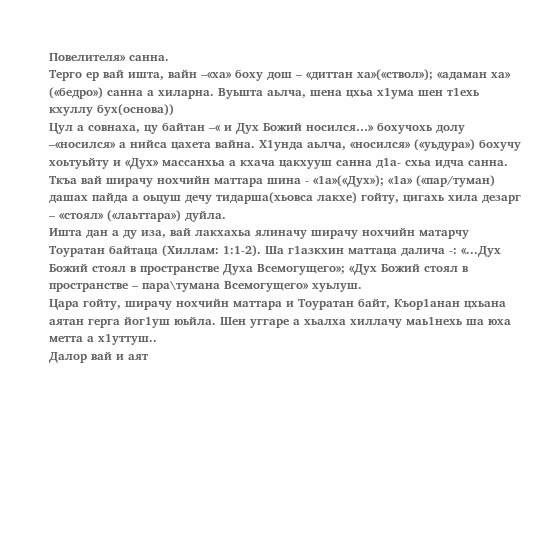Повелителя» санна.
Терго ер вай ишта, вайн –«ха» боху дош – «диттан ха»(«ствол»); «адаман ха» («бедро») санна а хиларна. Вуьшта аьлча, шена цхьа х1ума шен т1ехь кхуллу бух(основа))
Цул а совнаха, цу байтан –« и Дух Божий носился…» бохучохь долу –«носился» а нийса цахета вайна. Х1унда аьлча, «носился» («уьдура») бохучу хоьтуьйту и «Дух» массанхьа а кхача цакхууш санна д1а- схьа идча санна.
Ткъа вай ширачу нохчийн маттара шина - «1а»(«Дух»); «1а» («пар/туман) дашах пайда а оьцуш дечу тидарша(хьовса лакхе) гойту, цигахь хила дезарг – «стоял» («лаьттара») дуйла.
Ишта дан а ду иза, вай лакхахьа ялиначу ширачу нохчийн матарчу Тоуратан байтаца (Хиллам: 1:1-2). Ша г1азкхин маттаца далича -: «...Дух Божий стоял в пространстве Духа Всемогущего»; «Дух Божий стоял в пространстве – пара\тумана Всемогущего» хуьлуш.
Цара гойту, ширачу нохчийн маттара и Тоуратан байт, Къор1анан цхьана аятан герга йог1уш юьйла. Шен уггаре а хьалха хиллачу маь1нехь ша юха метта а х1уттуш..
Далор вай и аят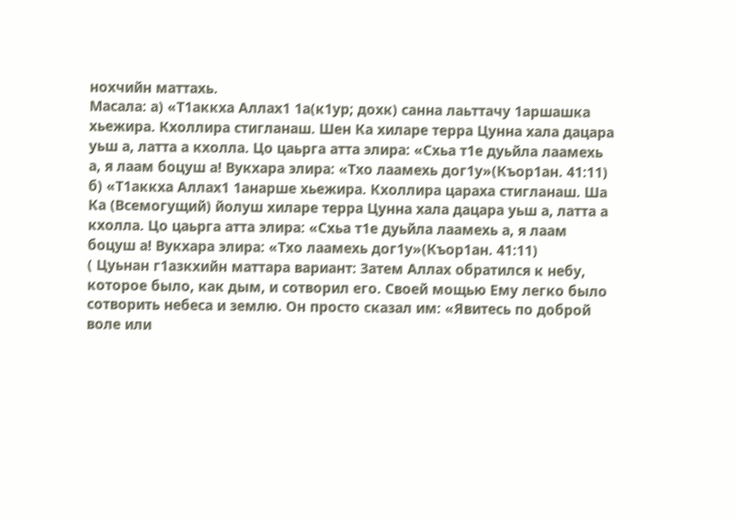нохчийн маттахь.
Масала: а) «Т1аккха Аллах1 1а(к1ур; дохк) санна лаьттачу 1аршашка хьежира. Кхоллира стигланаш. Шен Ка хиларе терра Цунна хала дацара уьш а, латта а кхолла. Цо цаьрга атта элира: «Схьа т1е дуьйла лаамехь а, я лаам боцуш а! Вукхара элира: «Тхо лаамехь дог1у»(Къор1ан. 41:11)
б) «Т1аккха Аллах1 1анарше хьежира. Кхоллира цараха стигланаш. Ша Ка (Всемогущий) йолуш хиларе терра Цунна хала дацара уьш а, латта а кхолла. Цо цаьрга атта элира: «Схьа т1е дуьйла лаамехь а, я лаам боцуш а! Вукхара элира: «Тхо лаамехь дог1у»(Къор1ан. 41:11)
( Цуьнан г1азкхийн маттара вариант: Затем Аллах обратился к небу, которое было, как дым, и сотворил его. Своей мощью Ему легко было сотворить небеса и землю. Он просто сказал им: «Явитесь по доброй воле или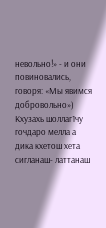невольно!» - и они повиновались, говоря: «Мы явимся добровольно»)
Кхузахь шоллаг1чу гочдаро мелла а дика кхетош хета сигланаш- латтанаш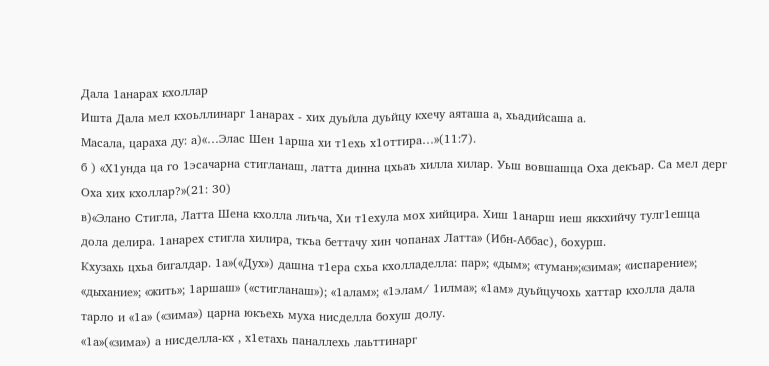Дала 1анарах кхоллар
Ишта Дала мел кхоьллинарг 1анарах - хих дуьйла дуьйцу кхечу аяташа а, хьадийсаша а.
Масала, цараха ду: а)«…Элас Шен 1арша хи т1ехь х1оттира…»(11:7).
б ) «Х1унда ца го 1эсачарна стигланаш, латта динна цхьаъ хилла хилар. Уьш вовшашца Оха декъар. Са мел дерг Оха хих кхоллар?»(21: 30)
в)«Элано Стигла, Латта Шена кхолла лиъча, Хи т1ехула мох хийцира. Хиш 1анарш иеш яккхийчу тулг1ешца дола делира. 1анарех стигла хилира, ткъа беттачу хин чопанах Латта» (Ибн-Аббас), бохурш.
Кхузахь цхьа бигалдар. 1а»(«Дух») дашна т1ера схьа кхолладелла: пар»; «дым»; «туман»;«зима»; «испарение»; «дыхание»; «жить»; 1аршаш» («стигланаш»); «1алам»; «1элам/ 1илма»; «1ам» дуьйцучохь хаттар кхолла дала тарло и «1а» («зима») царна юкъехь муха нисделла бохуш долу.
«1а»(«зима») а нисделла-кх , х1етахь паналлехь лаьттинарг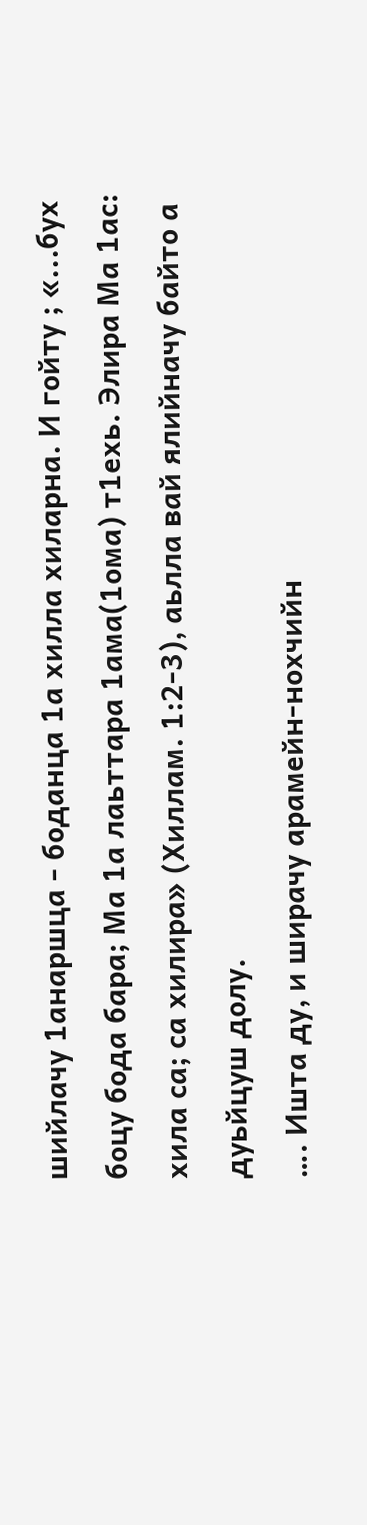шийлачу 1анаршца - боданца 1а хилла хиларна. И гойту ; «...бух боцу бода бара; Ма 1а лаьттара 1ама(1ома) т1ехь. Элира Ма 1ас: хила са; са хилира» (Хиллам. 1:2-3), аьлла вай ялийначу байто а дуьйцуш долу.
…. Ишта ду, и ширачу арамейн-нохчийн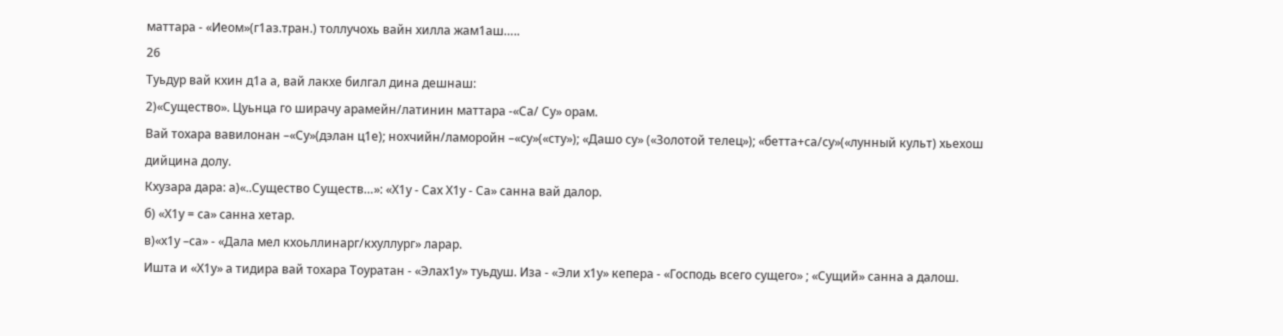маттара - «Иеом»(г1аз.тран.) толлучохь вайн хилла жам1аш…..
26
Туьдур вай кхин д1а а, вай лакхе билгал дина дешнаш:
2)«Существо». Цуьнца го ширачу арамейн/латинин маттара -«Са/ Су» орам.
Вай тохара вавилонан –«Су»(дэлан ц1е); нохчийн/ламоройн –«су»(«сту»); «Дашо су» («Золотой телец»); «бетта+са/су»(«лунный культ) хьехош дийцина долу.
Кхузара дара: а)«..Существо Существ…»: «Х1у - Сах Х1у - Са» санна вай далор.
б) «Х1у = са» санна хетар.
в)«х1у –са» - «Дала мел кхоьллинарг/кхуллург» ларар.
Ишта и «Х1у» а тидира вай тохара Тоуратан - «Элах1у» туьдуш. Иза - «Эли х1у» кепера - «Господь всего сущего» ; «Сущий» санна а далош.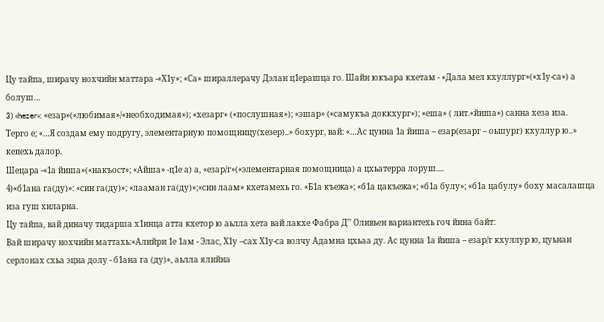Цу тайпа, ширачу нохчийн маттара -«Х1у»; «Са» шираллерачу Дэлан ц1ерашца го. Шайн юкъара кхетам - «Дала мел кхуллург»(«х1у-са») а болуш…
3) «hezer»: «езар»(«любимая»/«необходимая»); «хезарг» («послушная»); «эшар» («самукъа доккхург»); «еша» ( лит.«йиша») санна хеза иза.
Терго е; «…Я создам ему подругу, элементарную помощницу(хезер)..» бохург, вай: «…Ас цунна 1а йиша – езар(езарг – оьшург) кхуллур ю..» кепехь далор.
Шецара -«1а йиша»(«накъост»; «Айша» -ц1е а) а, «езар/г»(«элементарная помощница) а цхьатерра лоруш....
4)«б1ана га(ду)»: «син га(ду)»; «лааман га(ду)»;«син лаам» кхетамехь го. «Б1а къежа»; «б1а цакъежа»; «б1а булу»; «б1а цабулу» боху масалашца иза гуш хиларна.
Цу тайпа, вай диначу тидарша х1инца атта кхетор ю аьлла хета вай лакхе Фабра Д’’ Оливьен вариантехь гоч йина байт:
Вай ширачу нохчийн маттахь:«Алийри 1е 1ам - Элас, Х1у –сах Х1у-са волчу Адамна цхьаа ду. Ас цунна 1а йиша – езар/г кхуллур ю, цуьнан серлонах схьа эцна долу - б1ана га (ду)», аьлла ялийна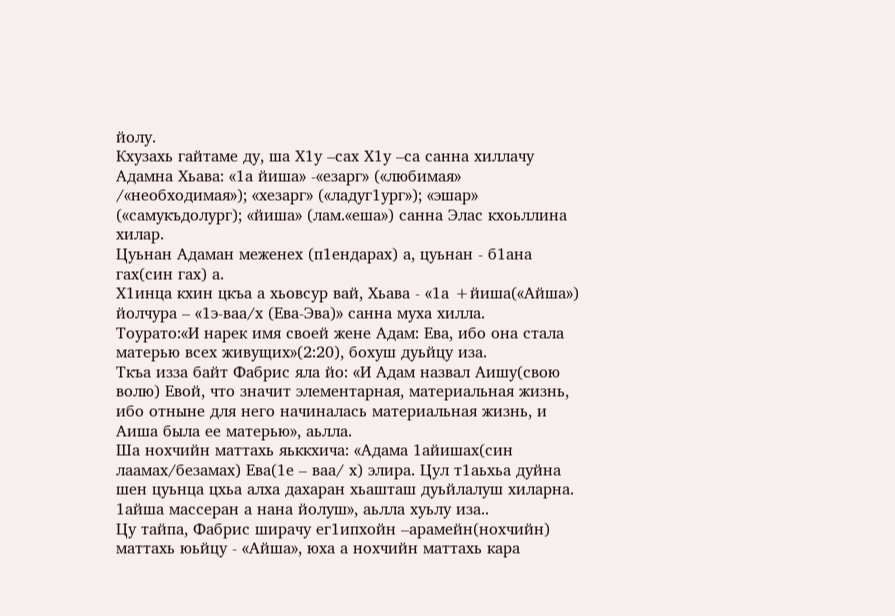йолу.
Кхузахь гайтаме ду, ша Х1у –сах Х1у –са санна хиллачу Адамна Хьава: «1а йиша» -«езарг» («любимая» /«необходимая»); «хезарг» («ладуг1ург»); «эшар» («самукъдолург); «йиша» (лам.«еша») санна Элас кхоьллина хилар.
Цуьнан Адаман меженех (п1ендарах) а, цуьнан - б1ана гах(син гах) а.
Х1инца кхин цкъа а хьовсур вай, Хьава - «1а +йиша(«Айша») йолчура – «1э-ваа/х (Ева-Эва)» санна муха хилла.
Тоурато:«И нарек имя своей жене Адам: Ева, ибо она стала матерью всех живущих»(2:20), бохуш дуьйцу иза.
Ткъа изза байт Фабрис яла йо: «И Адам назвал Аишу(свою волю) Евой, что значит элементарная, материальная жизнь, ибо отныне для него начиналась материальная жизнь, и Аиша была ее матерью», аьлла.
Ша нохчийн маттахь яьккхича: «Адама 1айишах(син лаамах/безамах) Ева(1е – ваа/ х) элира. Цул т1аьхьа дуйна шен цуьнца цхьа алха дахаран хьашташ дуьйлалуш хиларна. 1айша массеран а нана йолуш», аьлла хуьлу иза..
Цу тайпа, Фабрис ширачу ег1ипхойн –арамейн(нохчийн) маттахь юьйцу - «Айша», юха а нохчийн маттахь кара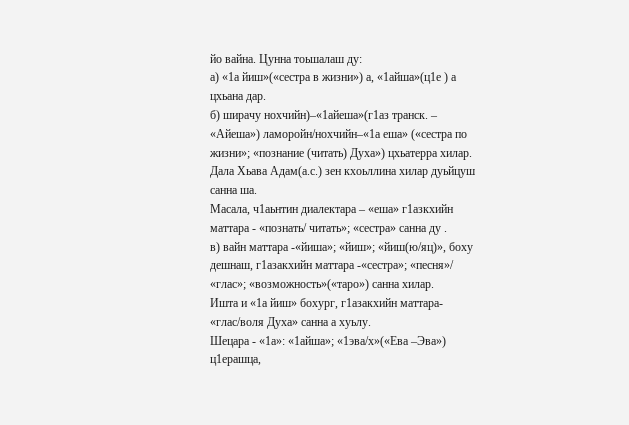йо вайна. Цунна тоьшалаш ду:
а) «1а йиш»(«сестра в жизни») а, «1айша»(ц1е ) а цхьана дар.
б) ширачу нохчийн)–«1айеша»(г1аз транск. – «Айеша») ламоройн/нохчийн–«1а еша» («сестра по жизни»; «познание (читать) Духа») цхьатерра хилар.
Дала Хьава Адам(а.с.) зен кхоьллина хилар дуьйцуш санна ша.
Масала, ч1аьнтин диалектара – «еша» г1азкхийн маттара - «познать/ читать»; «сестра» санна ду .
в) вайн маттара -«йиша»; «йиш»; «йиш(ю/яц)», боху дешнаш, г1азакхийн маттара -«сестра»; «песня»/ «глас»; «возможность»(«таро») санна хилар.
Ишта и «1а йиш» бохург, г1азакхийн маттара- «глас/воля Духа» санна а хуьлу.
Шецара - «1а»: «1айша»; «1эва/х»(«Ева –Эва») ц1ерашца,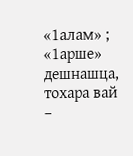«1алам» ; «1арше» дешнашца, тохара вай –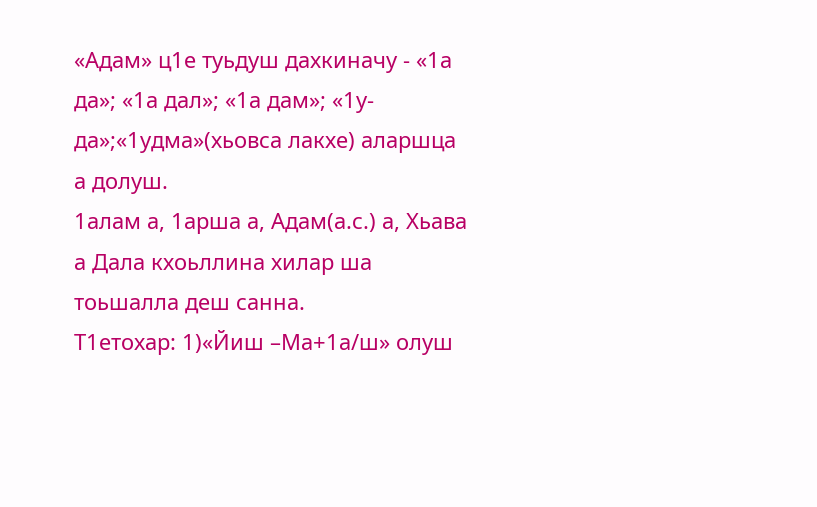«Адам» ц1е туьдуш дахкиначу - «1а да»; «1а дал»; «1а дам»; «1у-да»;«1удма»(хьовса лакхе) аларшца а долуш.
1алам а, 1арша а, Адам(а.с.) а, Хьава а Дала кхоьллина хилар ша тоьшалла деш санна.
Т1етохар: 1)«Йиш –Ма+1а/ш» олуш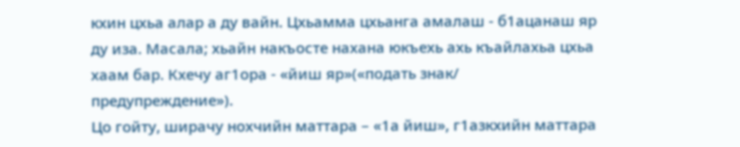кхин цхьа алар а ду вайн. Цхьамма цхьанга амалаш - б1ацанаш яр ду иза. Масала; хьайн накъосте нахана юкъехь ахь къайлахьа цхьа хаам бар. Кхечу аг1ора - «йиш яр»(«подать знак/ предупреждение»).
Цо гойту, ширачу нохчийн маттара – «1а йиш», г1азкхийн маттара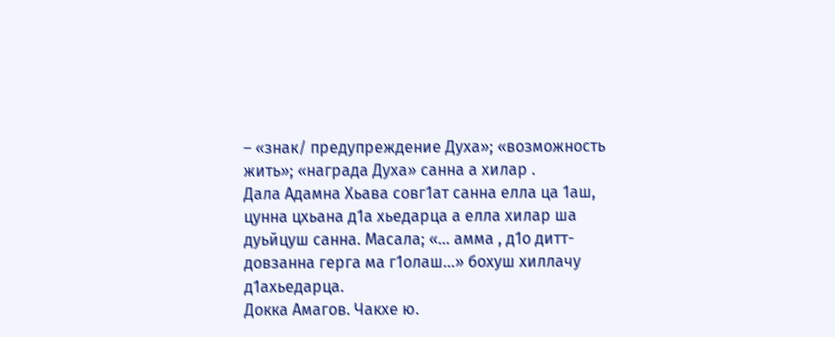– «знак/ предупреждение Духа»; «возможность жить»; «награда Духа» санна а хилар .
Дала Адамна Хьава совг1ат санна елла ца 1аш, цунна цхьана д1а хьедарца а елла хилар ша дуьйцуш санна. Масала; «... амма , д1о дитт- довзанна герга ма г1олаш…» бохуш хиллачу д1ахьедарца.
Докка Амагов. Чакхе ю.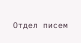Отдел писем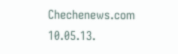Chechenews.com
10.05.13.